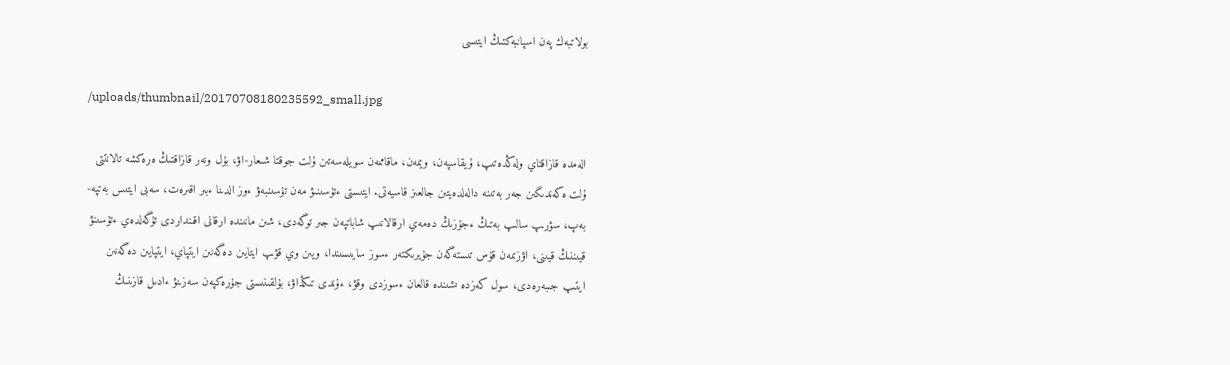بولاتبەك پەن اسپانبەكتىڭ ايتىسى

/uploads/thumbnail/20170708180235592_small.jpg

الەمدە قازاقتاي ولەڭدەتىپ، ۇيقاسپەن، ويمەن، ماقاممەن سويلەسەتىن ۇلت جوقتا شىعار-اۋ، بۇل ونەر قازاقتىڭ ەرەكشە تالانتتى ۇلت ەكەندىگىن جەر بەتىنە دالەلدەيتىن جالعىز قاسيەتى. ايتىستى ءتۇسىنىۋ مەن تۇسىنبەۋ ءوز الدىنا ءبىر اقىرەت، سەبى ايتىس بەتپە-بەپ، سۋرىپ سالىپ بەتىڭ ءجۇزىڭ دەمەي ارقالانىپ شاباتپەن جىر توگەدى، شىن مانىندە ارقالى اقىنداردى تۇگەلدەي ءتۇسىنۋ قيىننىڭ قيىنى، اۋزىمەن قۇس تىستەگەن جۇيرىكتەر ءسوز سايىسىندا، ويىن وي قۋىپ ايتايىن دەگەنىن ايتپاي، ايتپايىن دەگەنىن ايتىپ جىبەرەدى، سول كەزدە ىشىندە قالعان ءسوزدى وقۋ، ءۇندى تىڭداۋ، بۇلقىنىستى جۇرەكپەن سەزىنۋ ءادىل قازىنىڭ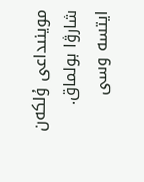موينىداعى ۇلكەن شارۋا بولماق. ايتسە وسى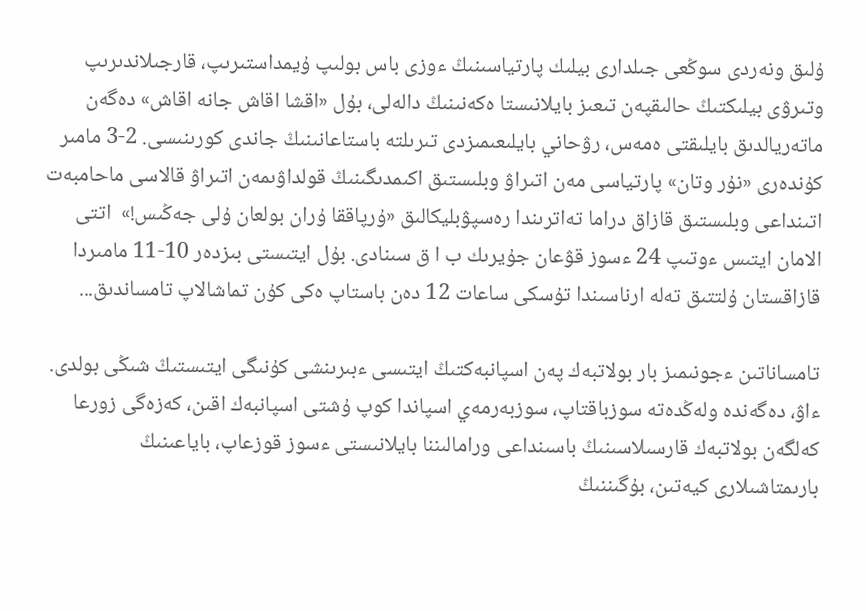ۇلىق ونەردى سوڭعى جىلدارى بيلىك پارتياسىنىڭ ءوزى باس بولىپ ۇيمداستىرىپ، قارجىلاندىرىپ وتىرۋى بيلىكتىڭ حالىقپەن تىعىز بايلانىستا ەكەنىنىڭ دالەلى، بۇل «اقشا اقاش جانە اقاش» دەگەن ماتەريالدىق بايلىقتى ەمەس، رۋحاني بايلىعىمىزدى تىرىلتە باستاعانىنىڭ جاندى كورىنىسى. 2-3 مامىر كۇندەرى «نۇر وتان» پارتياسى مەن اتىراۋ وبلىستىق اكىمدىگىنىڭ قولداۋىمەن اتىراۋ قالاسى ماحامبەت اتىنداعى وبلىستىق قازاق دراما تەاترىندا رەسپۋبليكالىق «ۇرپاققا ۇران بولعان ۇلى جەڭىس!»  اتتى الامان ايتىس ءوتىپ 24 ءسوز قۋعان جۇيرىك ب ا ق سىنادى. بۇل ايتىستى بىزدەر 10-11 مامىردا قازاقستان ۇلتتىق تەلە ارناسىندا تۇسكى ساعات 12 دەن باستاپ ەكى كۇن تماشالاپ تامساندىق...

تامساناتىن ءجونىمىز بار بولاتبەك پەن اسپانبەكتىڭ ايتىسى ءبىرىنشى كۇنىگى ايتىستىڭ شىڭى بولدى. ءاۋ، دەگەندە ولەڭدەتە سوزباقتاپ، سوزبەرمەي اسپاندا كوپ ۇشتى اسپانبەك اقىن، كەزەگى زورعا كەلگەن بولاتبەك قارسىلاسىنىڭ باسىنداعى ورامالىننا بايلانىستى ءسوز قوزعاپ، باياعىنىڭ بارىمتاشىلارى كيەتىن، بۇگىننىڭ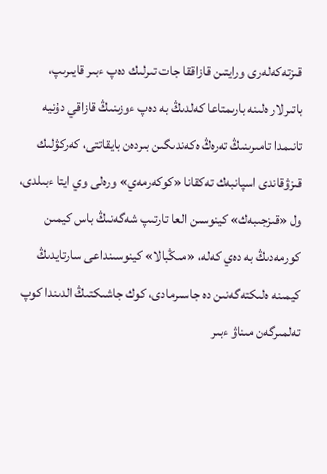قىزتەكەلەرى ورايتىن قازاققا جات تىرلىك دەپ ءبىر قايىرىپ، باتىرلار ەلىنە بارىمتاعا كەلدىڭ بە دەپ ءوزىنىڭ قازاقي دۇنيە تانىمدا تامىرىنىڭ تەرەڭ ەكەندىگىن بىردەن بايقاتتى، كەركۋلىك قىزۋقاندى اسپانبەك تەكقانا «كوكەرمەي» ورەلى وي ايتا ءبىلدى، ول «قىزجىبەك» كينوسىن العا تارتىپ شەگەنىڭ باس كيمىن كورمەدىڭ بە دەي كەلە، «مىڭبالا» كينوسىنداعى سارتايدىڭ كيمىنە ەلىكتەگەنىن دە جاسىرمادى، كوك جاشىكتىڭ الدىندا كوپ تەلمىرگەن مىناۋ ءبىر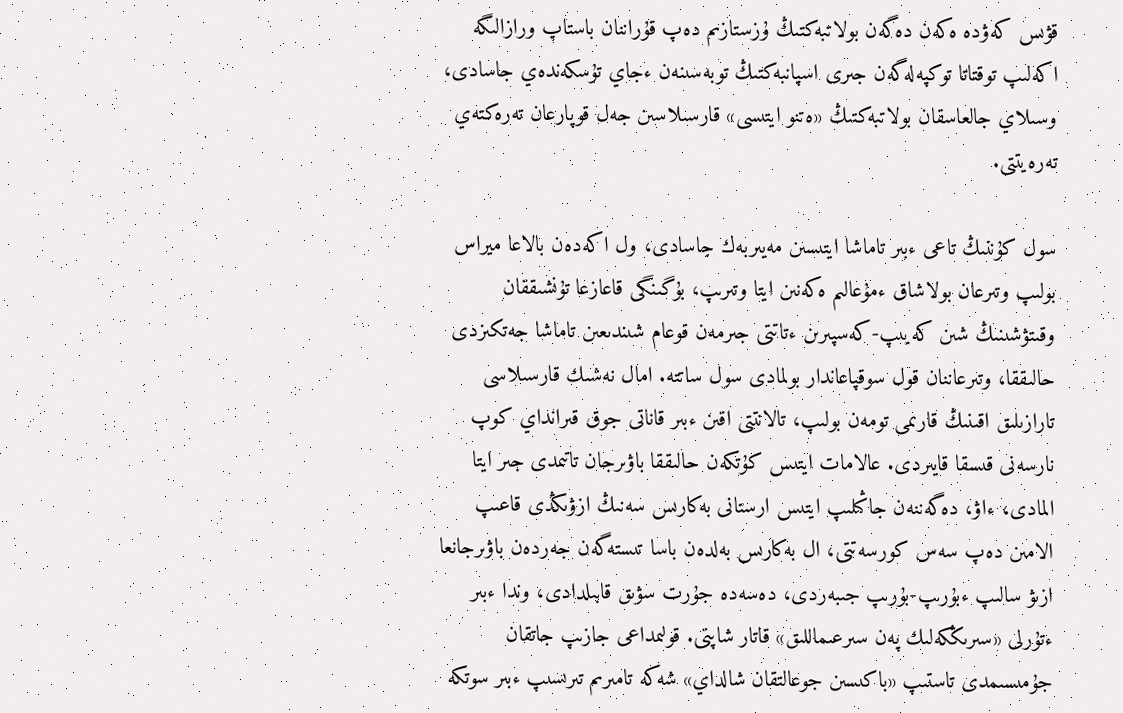قۋىس كەۋدە ەكەن دەگەن بولاتبەكتىڭ ۇزستازىم دەپ قۇراننان باستاپ ورازالىگە اكەلىپ توقتاتا توكپەلەگەن جىرى اسپانبەكتىڭ توبەسىنەن ءجاي تۇسكەندەي جاسادى، وسىلاي جالعاسقان بولاتبەكتىڭ «ەتنو ايتىسى» قارسىلاسىن جەل قوپارعان تەرەكتەي تەرەيتتى.

سول كۇننىڭ تاعى ءبىر تاماشا ايتىسىن مەيىربەك جاسادى، ول اكەدەن بالاعا ميراس بولىپ وتىرعان بولاشاق ءمۇعالىم ەكەنىن ايتا وتىرىپ، بۇگىنگى قاعازعا تۇنشىققان وقىتۋشىنىڭ شىن كەيىپ-كەسپىرىن ءتاتتى جىرمەن قوعام شىندىعىن تاماشا جەتكىزدى حالىققا، وتىرعاننان قول سوقپاعاندار بولمادى سول ساتتە. امال نەشىك قارسىلاسى تارازىلىق اقىنىڭ قارىمى تومەن بولىپ، تالانتتى اقىن ءبىر قاناتى جوق قىرانداي كوپ نارسەنى قىسقا قايىردى. عالامات ايتىس كۇتكەن حالىققا باۋىرجان تاتىمدى جىر ايتا المادى، ءاۋ، دەگەننەن جاڭىلىپ ايتىس ارستانى بەكارىس سەنىڭ ازۋىڭدى قاعىپ الامىن دەپ سەس كورسەتتى، ال بەكارىس بەلدەن باسا تىستەگەن جەردەن باۋىرجانعا ازىۋ سالىپ ءبۇرىپ-بۇرىپ جىبەردى، دەسەدە جۇرت سۋىق قابىلدادى، وندا ءبىر ءتۇرلى «سىرىڭكەلىك پەن سىرعىماللىق» قاتار شاپتى. قولىمداعى جازىپ جاتقان جۇمىسىمدى تاستىپ «باكىسىن جوعالتقان شالداي» شەكە تامىرىم تىرىسىپ ءبىر سوتكە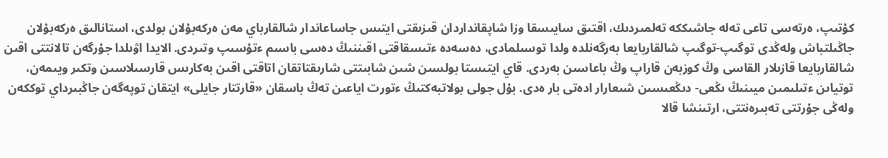كۇتىپ، ەرتەسى تاعى تەلە جاشىككە تەلمىردىك، اقتىق سايىسقا وزا شاپقانداردان قىزىقتى ايتىس جاساعاندار شالقارباي مەن ەركەبۇلان بولدى، استانالىق ەركەبۇلان جاڭىلتباش ولەڭدى توگىپ-توگىپ شالقاربايعا بەرگەنلدە ولدا توسىلمادى، دەسەدە ءتىسقاقتى اقىننىڭ دەسى باسىم ءتۇسىپ وتىردى. الايدا اۋىلدا جۇرگەن تالانتتى اقىن شالقاربايعا قازىلار القاسى وڭ كوزبەن قاراپ وڭ باعاسىن بەردى. قاي ايتىستا بولسىن شىن شابىتتى شارىقتاتقان اتاقتى اقىن بەكارىس قارسىلاسىن وتكىر ويىمەن، توتياىن ءتىلىمىن ميىنىڭ ىڭعى- دىڭعىسىن شىعارار ادەتى بار ەدى. بۇل جولى بولاتبەكتىڭ ءتورت اياعىن تەڭ باسقان «قارتتار جايلى» ايتقان توپەگەن جاڭبىرداي توككەن ولەڭى جۇرتتى تەبىرەنتتى، ارتىنشا قالا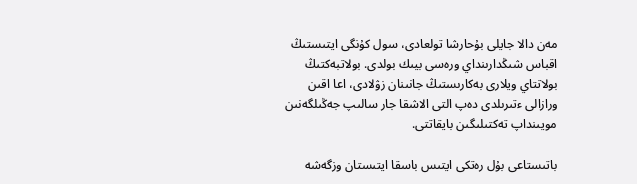مەن دالا جايلى بۇحارشا تولعادى، سول كۇنگى ايتىستىڭ اقباس شىڭدارىنداي ورەسى بيىك بولدى. بولاتبەكتىڭ بولاتتاي ويلارى بەكارىستىڭ جانىنان زۋلادى، اعا اقىن ورازالى ءتىرىلدى دەپ التى الاشقا جار سالىپ جەڭىلگەنىن مويىنداپ تەكتىلىگىن بايقاتتى.

باتىستاعى بۇل رەتكى ايتىس باسقا ايتىستان وزگەشە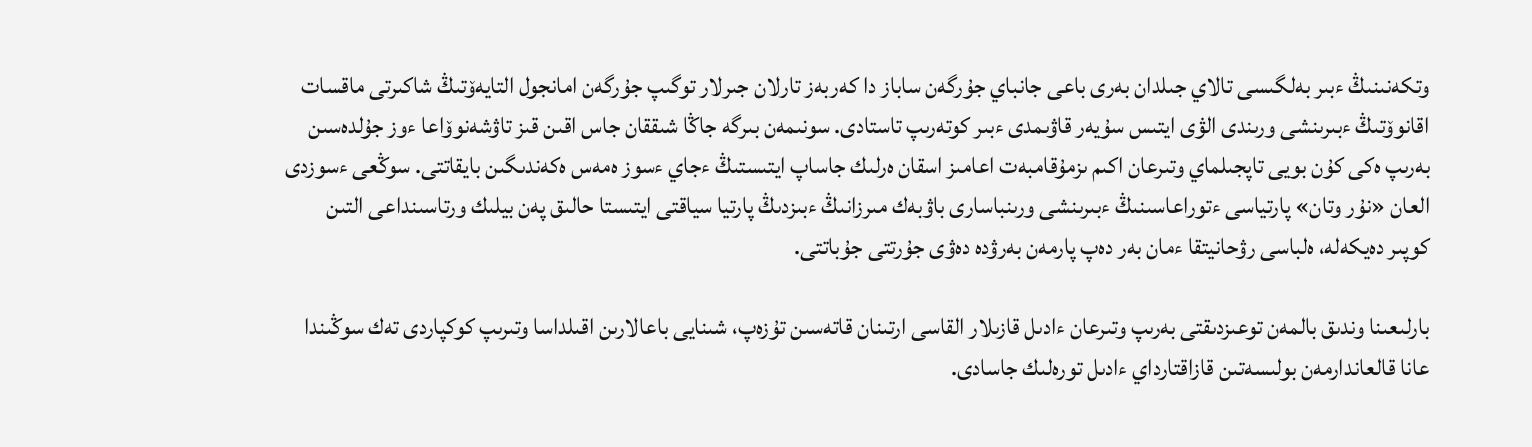وتكەنىنىڭ ءبىر بەلگىسى تالاي جىلدان بەرى باعى جانباي جۇرگەن ساباز دا كەربەز تارلان جىرلار توگىپ جۇرگەن امانجول التايەۆتىڭ شاكىرتى ماقسات اقانوۆتىڭ ءبىرىنشى ورىندى الۋى ايتىس سۇيەر قاۋىمدى ءبىر كوتەرىپ تاستادى. سونىمەن بىرگە جاڭا شىققان جاس اقىن قىز تاۋشەنوۆاعا ءوز جۇلدەسىن بەرىپ ەكى كۇن بويى تاپجىلماي وتىرعان اكىم ىزمۇقامبەت اعامىز اسقان ەرلىك جاساپ ايتىستىڭ ءجاي ءسوز ەمەس ەكەندىگىن بايقاتتى. سوڭعى ءسوزدى العان «نۇر وتان» پارتياسى ءتوراعاسىنىڭ ءبىرىنشى ورىنباسارى باۋبەك مىرزانىڭ ءبىزدىڭ پارتيا سياقتى ايتىستا حالىق پەن بيلىك ورتاسىنداعى التىن كوپىر دەيكەلە، ەلباسى رۋحانيتقا ءمان بەر دەپ پارمەن بەرۋدە دەۋى جۇرتتى جۇباتتى.

بارلىعىنا وندىق بالمەن توعىزدىقتى بەرىپ وتىرعان ءادىل قازىلار القاسى ارتىنان قاتەسىن تۇزەپ، شىنايى باعالارىن اقىلداسا وتىرىپ كوكپاردى تەك سوڭىندا عانا قالعاندارمەن بولىسەتىن قازاقتارداي ءادىل تورەلىك جاسادى.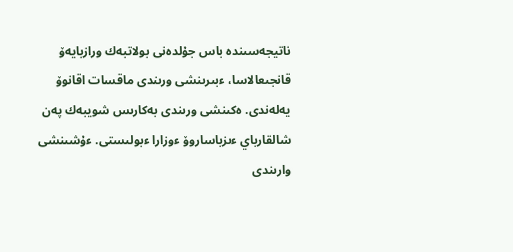ناتيجەسىندە باس جۇلدەنى بولاتبەك ورازبايەۆ قانجىعالاسا، ءبىرىنشى ورىندى ماقسات اقانوۆ يەلەندى. ەكىنشى ورىندى بەكارىس شويبەك پەن شالقارباي ءىزباساروۆ ءوزارا ءبولىستى. ءۇشىنشى وارىندى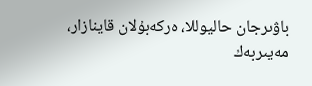باۋىرجان حاليوللا، ەركەبۇلان قاينازار، مەيىربەك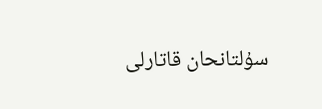سۇلتانحان قاتارلى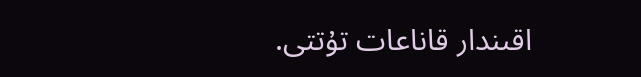اقىندار قاناعات تۇتتى.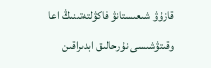قازۇۋ شىعىستانۋ فاكۋلتەتىنىڭ اعا وقىتۋشىسى نۇرحالىق ابدىراقىن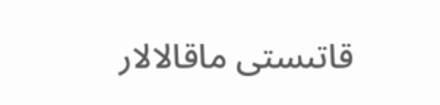قاتىستى ماقالالار